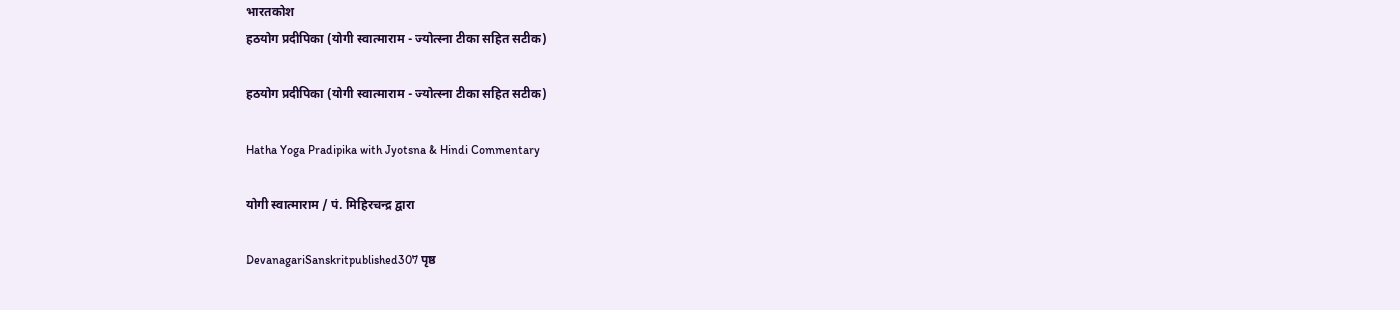भारतकोश
हठयोग प्रदीपिका (योगी स्वात्माराम - ज्योत्स्ना टीका सहित सटीक)

हठयोग प्रदीपिका (योगी स्वात्माराम - ज्योत्स्ना टीका सहित सटीक)

Hatha Yoga Pradipika with Jyotsna & Hindi Commentary

योगी स्वात्माराम / पं. मिहिरचन्द्र द्वारा

DevanagariSanskritpublished307 पृष्ठ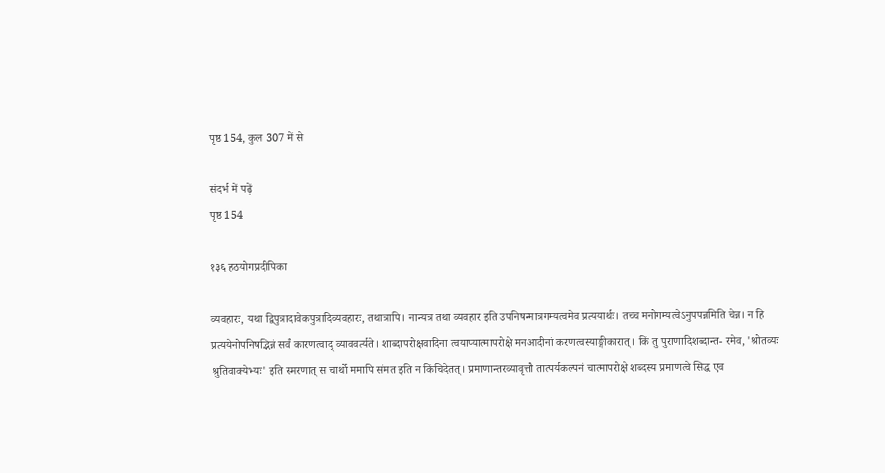पृष्ठ 154, कुल 307 में से

संदर्भ में पढ़ें
पृष्ठ 154

१३६ हठयोगप्रदीपिका

व्यवहारः, यथा द्विपुत्रादावेकपुत्रादिव्यवहारः, तथात्रापि। नान्यत्र तथा व्यवहार इति उपनिषन्मात्रगम्यत्वमेव प्रत्ययार्थः। तच्च मनोगम्यत्वेऽनुपपन्नमिति चेन्न। न हि प्रत्ययेनोपनिषद्भिन्नं सर्वं कारणत्वाद् व्याववर्त्यते। शाब्दापरोक्षवादिना त्वयाप्यात्मापरोक्षे मनआदीनां करणत्वस्याङ्गीकारात्। किं तु पुराणादिशब्दान्त- रमेव, 'श्रोतव्यः श्रुतिवाक्येभ्यः' इति स्मरणात् स चार्थो ममापि संमत इति न किंचिदेतत्। प्रमाणान्तरव्यावृत्तौ तात्पर्यकल्पनं चात्मापरोक्षे शब्दस्य प्रमाणत्वे सिद्ध एव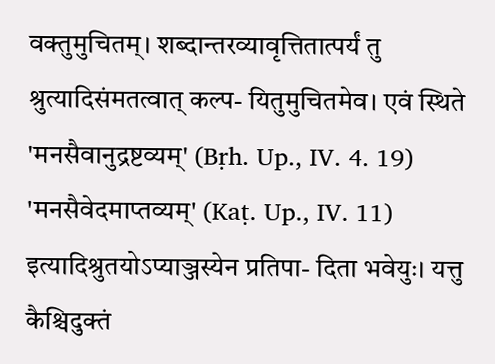वक्तुमुचितम्। शब्दान्तरव्यावृत्तितात्पर्यं तु श्रुत्यादिसंमतत्वात् कल्प- यितुमुचितमेव। एवं स्थिते 'मनसैवानुद्रष्टव्यम्' (Bṛh. Up., IV. 4. 19) 'मनसैवेदमाप्तव्यम्' (Kaṭ. Up., IV. 11) इत्यादिश्रुतयोऽप्याञ्जस्येन प्रतिपा- दिता भवेयुः। यत्तु कैश्चिदुक्तं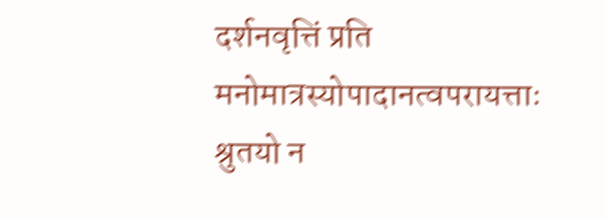दर्शनवृत्तिं प्रति मनोमात्रस्योपादानत्वपरायत्ताः श्रुतयो न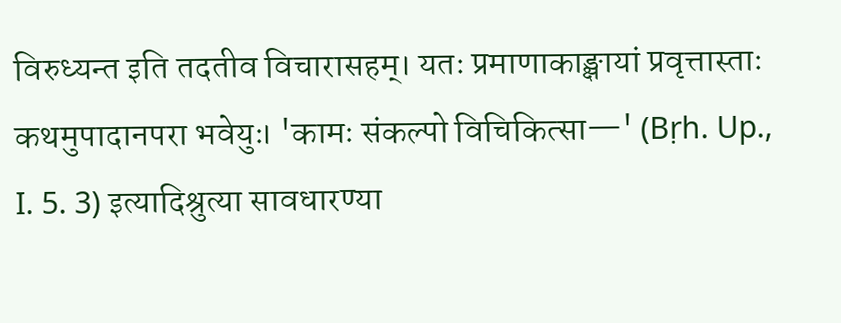विरुध्यन्त इति तदतीव विचारासहम्। यतः प्रमाणाकाङ्क्षायां प्रवृत्तास्ताः कथमुपादानपरा भवेयुः। 'कामः संकल्पो विचिकित्सा—' (Bṛh. Up., I. 5. 3) इत्यादिश्रुत्या सावधारण्या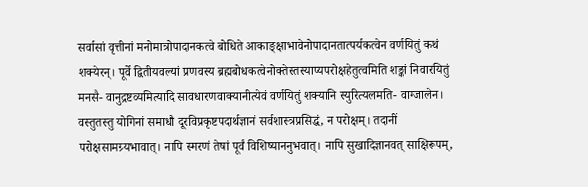सर्वासां वृत्तीनां मनोमात्रोपादानकत्वे बोधिते आकाङ्क्षाभावेनोपादानतात्पर्यकत्वेन वर्णयितुं कथं शक्येरन्। पूर्वे द्वितीयवल्यां प्रणवस्य ब्रह्मबोधकत्वेनोक्तेस्तस्याप्यपरोक्षहेतुत्वमिति शङ्कां निवारयितुं मनसै- वानुद्रष्टव्यमित्यादि सावधारणवाक्यानीत्येवं वर्णयितुं शक्यानि स्युरित्यलमति- वाग्जालेन। वस्तुतस्तु योगिनां समाधौ दूरविप्रकृष्टपदार्थज्ञानं सर्वशास्त्रप्रसिद्धं, न परोक्षम्। तदानीं परोक्षसामग्र्यभावात्। नापि स्मरणं तेषां पूर्वं विशिष्याननुभवात्। नापि सुखादिज्ञानवत् साक्षिरूपम्,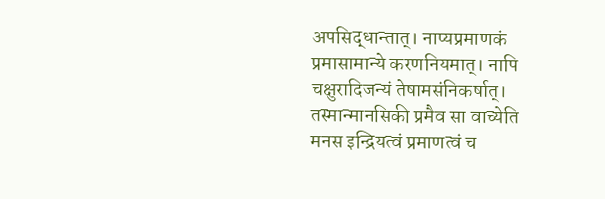अपसिद्धान्तात्। नाप्यप्रमाणकं प्रमासामान्ये करणनियमात्। नापि चक्षुरादिजन्यं तेषामसंनिकर्षात्। तस्मान्मानसिकी प्रमैव सा वाच्येति मनस इन्द्रियत्वं प्रमाणत्वं च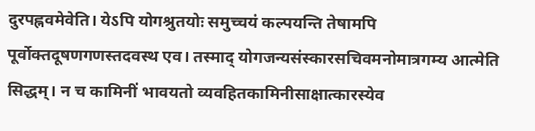दुरपह्नवमेवेति। येऽपि योगश्रुतयोः समुच्चयं कल्पयन्ति तेषामपि पूर्वोक्तदूषणगणस्तदवस्थ एव। तस्माद् योगजन्यसंस्कारसचिवमनोमात्रगम्य आत्मेति सिद्धम्। न च कामिनीं भावयतो व्यवहितकामिनीसाक्षात्कारस्येव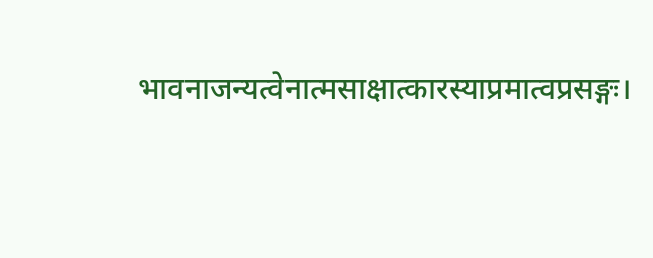भावनाजन्यत्वेनात्मसाक्षात्कारस्याप्रमात्वप्रसङ्गः।